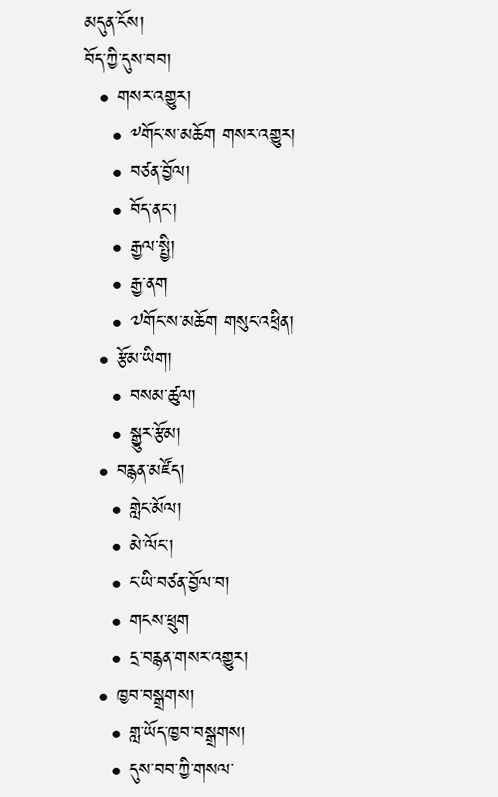མདུན་ངོས།
བོད་ཀྱི་དུས་བབ།
  • གསར་འགྱུར།
    • ༸གོང་ས་མཆོག གསར་འགྱུར།
    • བཙན་བྱོལ།
    • བོད་ནང་།
    • རྒྱལ་སྤྱི།
    • རྒྱ་ནག
    • ༧གོང་ས་མཆོག གསུང་འཕྲིན།
  • རྩོམ་ཡིག།
    • བསམ་ཚུལ།
    • སྒྱུར་རྩོམ།
  • བརྙན་མཛོད།
    • གླེང་མོལ།
    • མེ་ལོང་།
    • ང་ཡི་བཙན་བྱོལ་བ།
    • གངས་ཕྲུག
    • དྲ་བརྙན་གསར་འགྱུར།
  • ཁྱབ་བསྒྲགས།
    • གླ་ཡོད་ཁྱབ་བསྒྲགས།
    • དུས་བབ་ཀྱི་གསལ་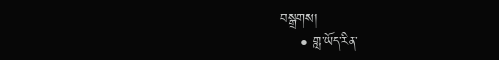བསྒྲགས།
    • གླ་ཡོད་རིན་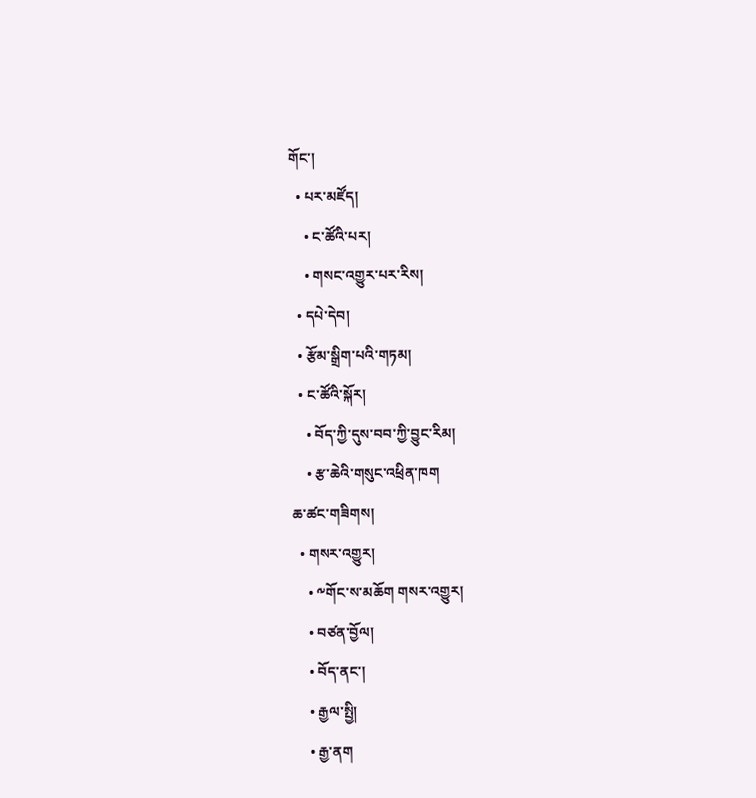གོང་།
  • པར་མཛོད།
    • ང་ཚོའི་པར།
    • གསང་འགྱུར་པར་རིས།
  • དཔེ་དེབ།
  • རྩོམ་སྒྲིག་པའི་གཏམ།
  • ང་ཚོའི་སྐོར།
    • བོད་ཀྱི་དུས་བབ་ཀྱི་བྱུང་རིམ།
    • རྩ་ཆེའི་གསུང་འཕྲིན་ཁག
ཆ་ཚང་གཟིགས།
  • གསར་འགྱུར།
    • ༸གོང་ས་མཆོག གསར་འགྱུར།
    • བཙན་བྱོལ།
    • བོད་ནང་།
    • རྒྱལ་སྤྱི།
    • རྒྱ་ནག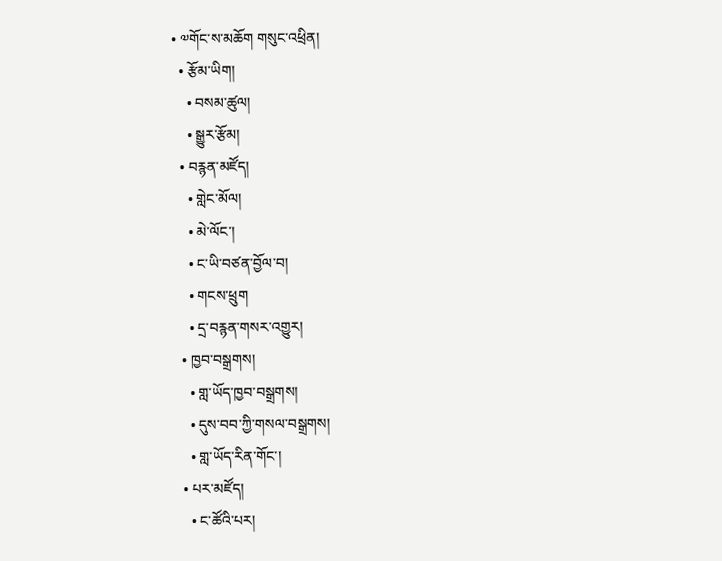• ༧གོང་ས་མཆོག གསུང་འཕྲིན།
  • རྩོམ་ཡིག།
    • བསམ་ཚུལ།
    • སྒྱུར་རྩོམ།
  • བརྙན་མཛོད།
    • གླེང་མོལ།
    • མེ་ལོང་།
    • ང་ཡི་བཙན་བྱོལ་བ།
    • གངས་ཕྲུག
    • དྲ་བརྙན་གསར་འགྱུར།
  • ཁྱབ་བསྒྲགས།
    • གླ་ཡོད་ཁྱབ་བསྒྲགས།
    • དུས་བབ་ཀྱི་གསལ་བསྒྲགས།
    • གླ་ཡོད་རིན་གོང་།
  • པར་མཛོད།
    • ང་ཚོའི་པར།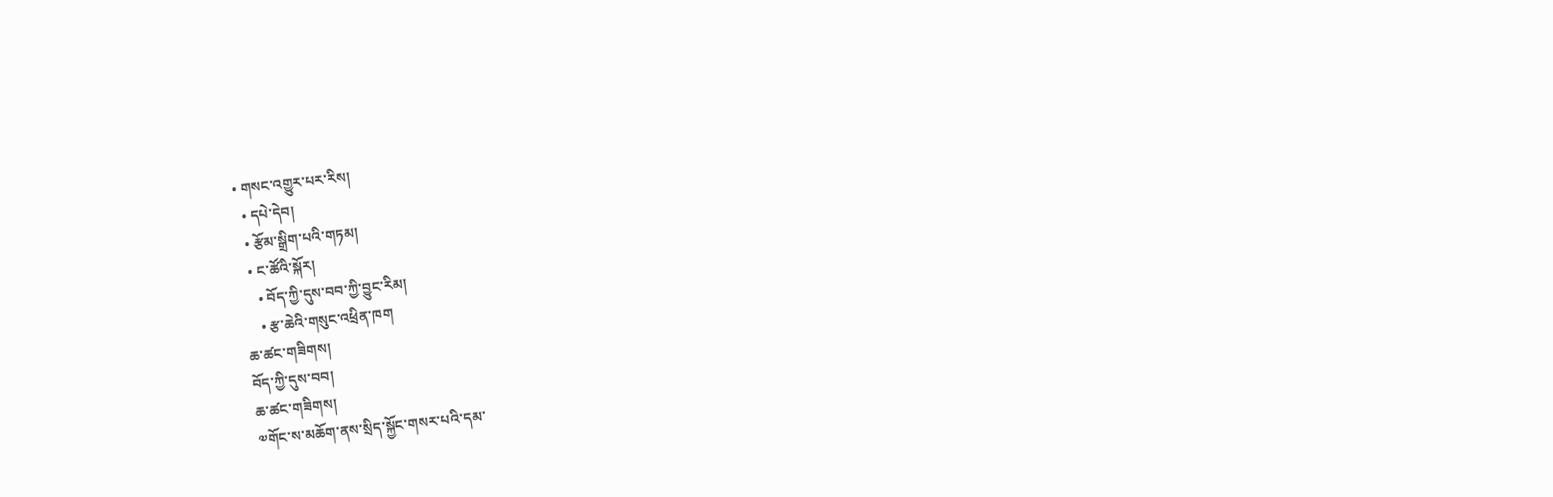• གསང་འགྱུར་པར་རིས།
  • དཔེ་དེབ།
  • རྩོམ་སྒྲིག་པའི་གཏམ།
  • ང་ཚོའི་སྐོར།
    • བོད་ཀྱི་དུས་བབ་ཀྱི་བྱུང་རིམ།
    • རྩ་ཆེའི་གསུང་འཕྲིན་ཁག
ཆ་ཚང་གཟིགས།
བོད་ཀྱི་དུས་བབ།
ཆ་ཚང་གཟིགས།
༧གོང་ས་མཆོག་ནས་སྲིད་སྐྱོང་གསར་པའི་དམ་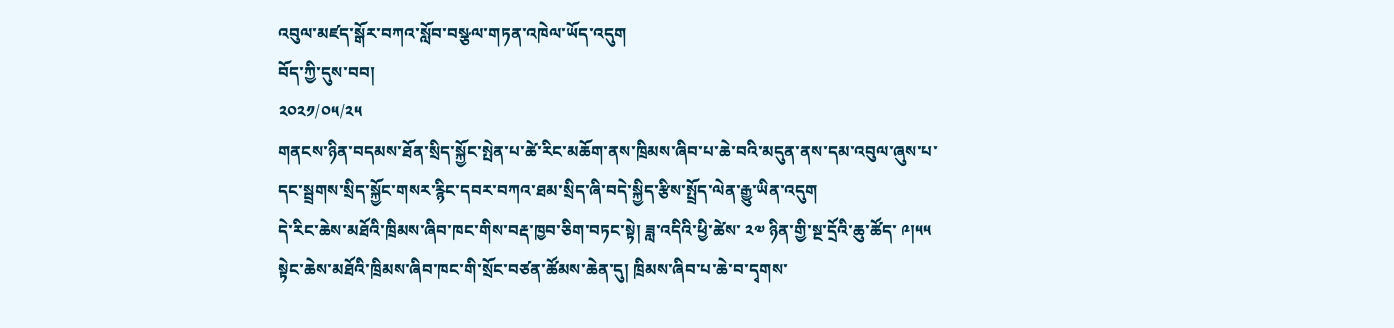འབུལ་མཛད་སྒོར་བཀའ་སློབ་བསྩལ་གཏན་འཁེལ་ཡོད་འདུག
བོད་ཀྱི་དུས་བབ།
༢༠༢༡/༠༥/༢༥
གནངས་ཉིན་བདམས་ཐོན་སྲིད་སྐྱོང་སྤེན་པ་ཚེ་རིང་མཆོག་ནས་ཁྲིམས་ཞིབ་པ་ཆེ་བའི་མདུན་ནས་དམ་འབུལ་ཞུས་པ་དང་སྦྲགས་སྲིད་སྐྱོང་གསར་རྙིང་དབར་བཀའ་ཐམ་སྲིད་ཞི་བདེ་སྐྱིད་རྩིས་སྤྲོད་ལེན་རྒྱུ་ཡིན་འདུག
དེ་རིང་ཆེས་མཐོའི་ཁྲིམས་ཞིབ་ཁང་གིས་བརྡ་ཁྱབ་ཅིག་བཏང་སྟེ། ཟླ་འདིའི་ཕྱི་ཚེས་ ༢༧ ཉིན་གྱི་སྔ་དྲོའི་ཆུ་ཚོད་ ༩།༥༥ སྟེང་ཆེས་མཐོའི་ཁྲིམས་ཞིབ་ཁང་གི་སྲོང་བཙན་ཚོམས་ཆེན་དུ། ཁྲིམས་ཞིབ་པ་ཆེ་བ་དྭགས་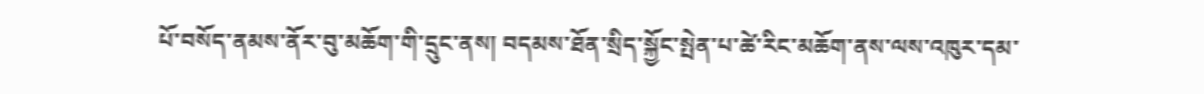པོ་བསོད་ནམས་ནོར་བུ་མཆོག་གི་དྲུང་ནས། བདམས་ཐོན་སྲིད་སྐྱོང་སྤེན་པ་ཚེ་རིང་མཆོག་ནས་ལས་འཁུར་དམ་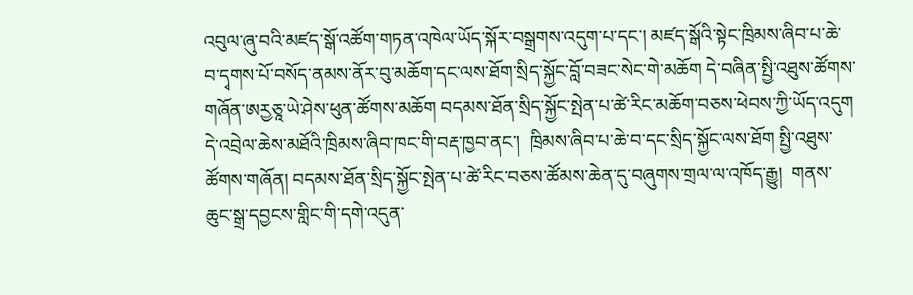འབུལ་ཞུ་བའི་མཛད་སྒོ་འཚོག་གཏན་འཁེལ་ཡོད་སྐོར་བསྒྲགས་འདུག་པ་དང་། མཛད་སྒོའི་སྟེང་ཁྲིམས་ཞིབ་པ་ཆེ་བ་དྭགས་པོ་བསོད་ནམས་ནོར་བུ་མཆོག་དང་ལས་ཐོག་སྲིད་སྐྱོང་བློ་བཟང་སེང་གེ་མཆོག དེ་བཞིན་སྤྱི་འཐུས་ཚོགས་གཞོན་ཨརྱཅཱ་ཡེ་ཤེས་ཕུན་ཚོགས་མཆོག བདམས་ཐོན་སྲིད་སྐྱོང་སྤེན་པ་ཚེ་རིང་མཆོག་བཅས་ཕེབས་ཀྱི་ཡོད་འདུག
དེ་འབྲེལ་ཆེས་མཐོའི་ཁྲིམས་ཞིབ་ཁང་གི་བརྡ་ཁྱབ་ནང་།  ཁྲིམས་ཞིབ་པ་ཆེ་བ་དང་སྲིད་སྐྱོང་ལས་ཐོག སྤྱི་འཐུས་ཚོགས་གཞོན། བདམས་ཐོན་སྲིད་སྐྱོང་སྤེན་པ་ཚེ་རིང་བཅས་ཚོམས་ཆེན་དུ་བཞུགས་གྲལ་ལ་འཁོད་རྒྱུ།  གནས་ཆུང་སྒྲ་དབྱངས་གླིང་གི་དགེ་འདུན་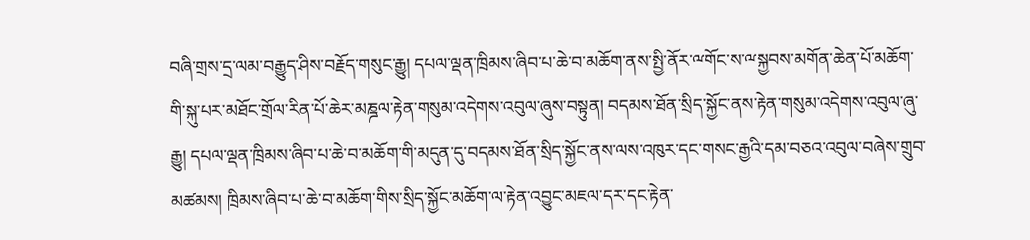བཞི་གྲས་དྲ་ལམ་བརྒྱུད་ཤིས་བརྗོད་གསུང་རྒྱུ། དཔལ་ལྡན་ཁྲིམས་ཞིབ་པ་ཆེ་བ་མཆོག་ནས་སྤྱི་ནོར་ྋགོང་ས་ྋསྐྱབས་མགོན་ཆེན་པོ་མཆོག་གི་སྐུ་པར་མཐོང་གྲོལ་རིན་པོ་ཆེར་མཎྜལ་རྟེན་གསུམ་འདེགས་འབུལ་ཞུས་བསྟུན། བདམས་ཐོན་སྲིད་སྐྱོང་ནས་རྟེན་གསུམ་འདེགས་འབུལ་ཞུ་རྒྱུ། དཔལ་ལྡན་ཁྲིམས་ཞིབ་པ་ཆེ་བ་མཆོག་གི་མདུན་དུ་བདམས་ཐོན་སྲིད་སྐྱོང་ནས་ལས་འཁུར་དང་གསང་རྒྱའི་དམ་བཅའ་འབུལ་བཞེས་གྲུབ་མཚམས། ཁྲིམས་ཞིབ་པ་ཆེ་བ་མཆོག་གིས་སྲིད་སྐྱོང་མཆོག་ལ་རྟེན་འབྱུང་མཇལ་དར་དང་རྟེན་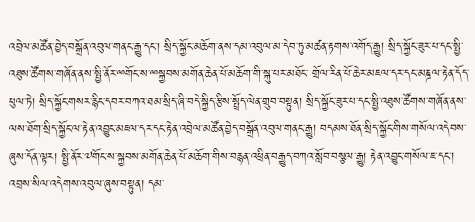འབྲེལ་མཚོན་བྱེད་བསྒྲོན་འབུལ་གནང་རྒྱུ་དང་། སྲིད་སྐྱོང་མཆོག་ནས་དམ་འབུལ་མ་དེབ་ཏུ་མཚན་རྟགས་འགོད་རྒྱུ། སྲིད་སྐྱོང་ཟུར་པ་དང་སྤྱི་འཐུས་ཚོགས་གཞོན་ནས་སྤྱི་ནོར་ྋགོང་ས་ྋསྐྱབས་མགོན་ཆེན་པོ་མཆོག་གི་སྐུ་པར་མཐོང་ གྲོལ་རིན་པོ་ཆེར་མཇལ་དར་དང་མཎྜལ་རྟེན་དོད་ཕུལ་ཏེ། སྲིད་སྐྱོང་གསར་རྙིང་དབར་བཀའ་ཐམ་སྲིད་ཞི་བདེ་སྐྱིད་རྩིས་སྤྲོད་ལེན་གྲུབ་བསྟུན། སྲིད་སྐྱོང་ཟུར་པ་དང་སྤྱི་འཐུས་ཚོགས་གཞོན་ནས་ལས་ཐོག་སྲིད་སྐྱོང་ལ་རྟེན་འབྱུང་མཇལ་དར་དང་རྟེན་འབྲེལ་མཚོན་བྱེད་བསྒྲོན་འབུལ་གནང་རྒྱུ། བདམས་ཐོན་སྲིད་སྐྱོང་གིས་གསོལ་འདེབས་ཞུས་དོན་ལྟར། སྤྱི་ནོར་༧གོང་ས་སྐྱབས་མགོན་ཆེན་པོ་མཆོག་གིས་བརྙན་འཕྲིན་བརྒྱུད་བཀའ་སློབ་བསྩལ་རྒྱུ། རྟེན་འབྱུང་གསོལ་ཇ་དང་། འབྲས་སིལ་འདེགས་འབུལ་ཞུས་བསྟུན། དམ་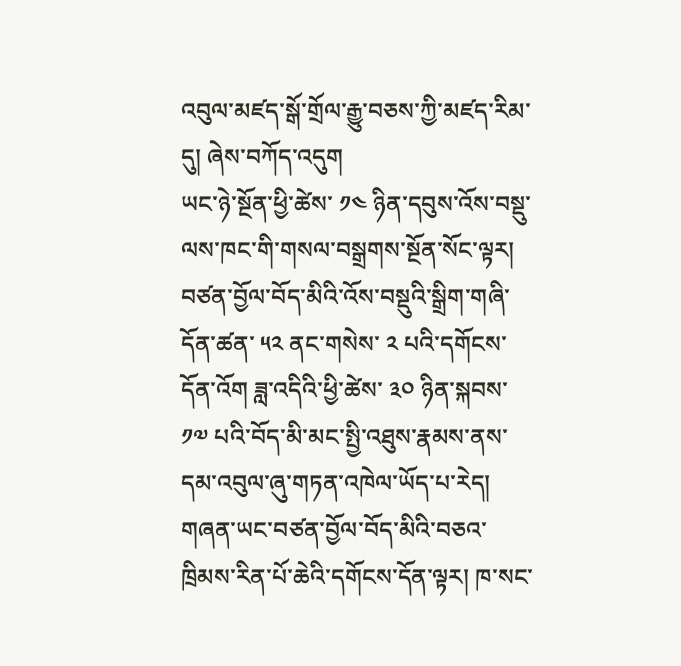འབུལ་མཛད་སྒོ་གྲོལ་རྒྱུ་བཅས་ཀྱི་མཛད་རིམ་དུ། ཞེས་བཀོད་འདུག
ཡང་ཉེ་སྔོན་ཕྱི་ཚེས་ ༡༤ ཉིན་དབུས་འོས་བསྡུ་ལས་ཁང་གི་གསལ་བསྒྲགས་སྔོན་སོང་ལྟར། བཙན་བྱོལ་བོད་མིའི་འོས་བསྡུའི་སྒྲིག་གཞི་དོན་ཚན་ ༥༢ ནང་གསེས་ ༢ པའི་དགོངས་དོན་འོག ཟླ་འདིའི་ཕྱི་ཚེས་ ༣༠ ཉིན་སྐབས་ ༡༧ པའི་བོད་མི་མང་སྤྱི་འཐུས་རྣམས་ནས་དམ་འབུལ་ཞུ་གཏན་འཁེལ་ཡོད་པ་རེད།
གཞན་ཡང་བཙན་བྱོལ་བོད་མིའི་བཅའ་ཁྲིམས་རིན་པོ་ཆེའི་དགོངས་དོན་ལྟར། ཁ་སང་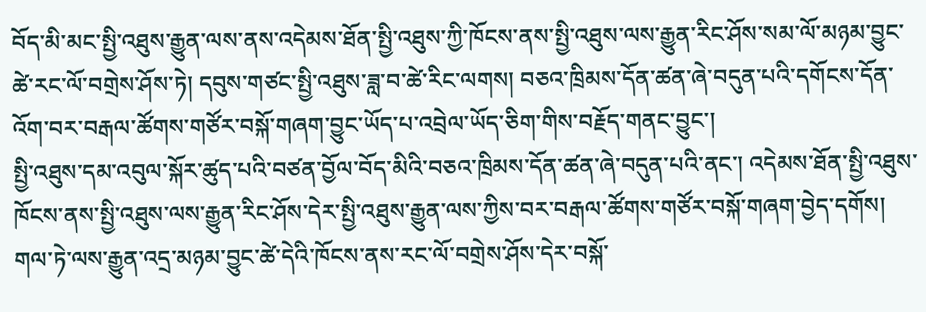བོད་མི་མང་སྤྱི་འཐུས་རྒྱུན་ལས་ནས་འདེམས་ཐོན་སྤྱི་འཐུས་ཀྱི་ཁོངས་ནས་སྤྱི་འཐུས་ལས་རྒྱུན་རིང་ཤོས་སམ་ལོ་མཉམ་བྱུང་ཚེ་རང་ལོ་བགྲེས་ཤོས་ཏེ། དབུས་གཙང་སྤྱི་འཐུས་ཟླ་བ་ཚེ་རིང་ལགས། བཅའ་ཁྲིམས་དོན་ཚན་ཞེ་བདུན་པའི་དགོངས་དོན་འོག་བར་བརྒལ་ཚོགས་གཙོར་བསྐོ་གཞག་བྱུང་ཡོད་པ་འབྲེལ་ཡོད་ཅིག་གིས་བརྗོད་གནང་བྱུང་།
སྤྱི་འཐུས་དམ་འབུལ་སྐོར་ཚུད་པའི་བཙན་བྱོལ་བོད་མིའི་བཅའ་ཁྲིམས་དོན་ཚན་ཞེ་བདུན་པའི་ནང་། འདེམས་ཐོན་སྤྱི་འཐུས་ཁོངས་ནས་སྤྱི་འཐུས་ལས་རྒྱུན་རིང་ཤོས་དེར་སྤྱི་འཐུས་རྒྱུན་ལས་ཀྱིས་བར་བརྒལ་ཚོགས་གཙོར་བསྐོ་གཞག་བྱེད་དགོས། གལ་ཏེ་ལས་རྒྱུན་འདྲ་མཉམ་བྱུང་ཚེ་དེའི་ཁོངས་ནས་རང་ལོ་བགྲེས་ཤོས་དེར་བསྐོ་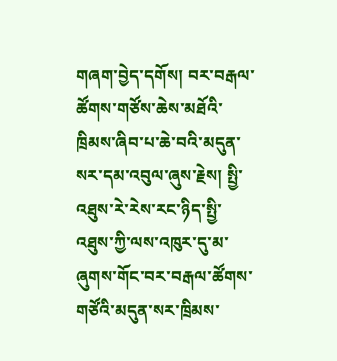གཞག་བྱེད་དགོས། བར་བརྒལ་ཚོགས་གཙོས་ཆེས་མཐོའི་ཁྲིམས་ཞིབ་པ་ཆེ་བའི་མདུན་སར་དམ་འབུལ་ཞུས་རྗེས། སྤྱི་འཐུས་རེ་རེས་རང་ཉིད་སྤྱི་འཐུས་ཀྱི་ལས་འཁུར་དུ་མ་ཞུགས་གོང་བར་བརྒལ་ཚོགས་གཙོའི་མདུན་སར་ཁྲིམས་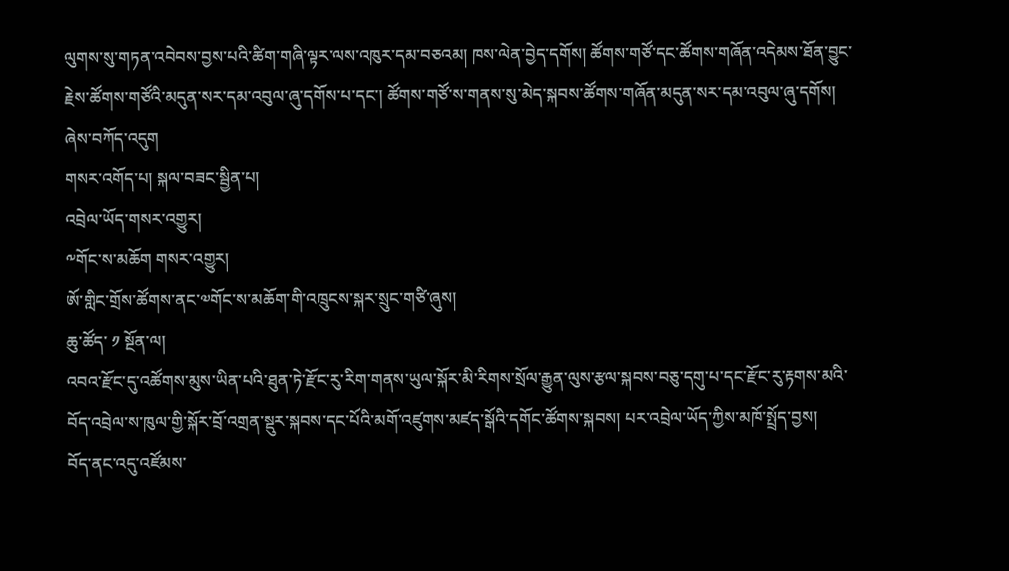ལུགས་སུ་གཏན་འབེབས་བྱས་པའི་ཚིག་གཞི་ལྟར་ལས་འཁུར་དམ་བཅའམ། ཁས་ལེན་བྱེད་དགོས། ཚོགས་གཙོ་དང་ཚོགས་གཞོན་འདེམས་ཐོན་བྱུང་རྗེས་ཚོགས་གཙོའི་མདུན་སར་དམ་འབུལ་ཞུ་དགོས་པ་དང་། ཚོགས་གཙོ་ས་གནས་སུ་མེད་སྐབས་ཚོགས་གཞོན་མདུན་སར་དམ་འབུལ་ཞུ་དགོས། ཞེས་བཀོད་འདུག
གསར་འགོད་པ། སྐལ་བཟང་སྦྱིན་པ།
འབྲེལ་ཡོད་གསར་འགྱུར།
༸གོང་ས་མཆོག གསར་འགྱུར།
ཨོ་གླིང་གྲོས་ཚོགས་ནང་༧གོང་ས་མཆོག་གི་འཁྲུངས་སྐར་སྲུང་གཙི་ཞུས།
ཆུ་ཚོད་ ༡ སྔོན་ལ།
འབའ་རྫོང་དུ་འཚོགས་མུས་ཡིན་པའི་ཐུན་ཏེ་རྫོང་རུ་རིག་གནས་ཡུལ་སྐོར་མི་རིགས་སྲོལ་རྒྱུན་ལུས་རྩལ་སྐབས་བཅུ་དགུ་པ་དང་རྫོང་རུ་རྟགས་མའི་བོད་འབྲེལ་ས་ཁུལ་གྱི་སྐོར་བྲོ་འགྲན་སྡུར་སྐབས་དང་པོའི་མགོ་འཛུགས་མཛད་སྒོའི་དགོང་ཚོགས་སྐབས། པར་འབྲེལ་ཡོད་ཀྱིས་མཁོ་སྤྲོད་བྱས།
བོད་ནང་འདུ་འཛོམས་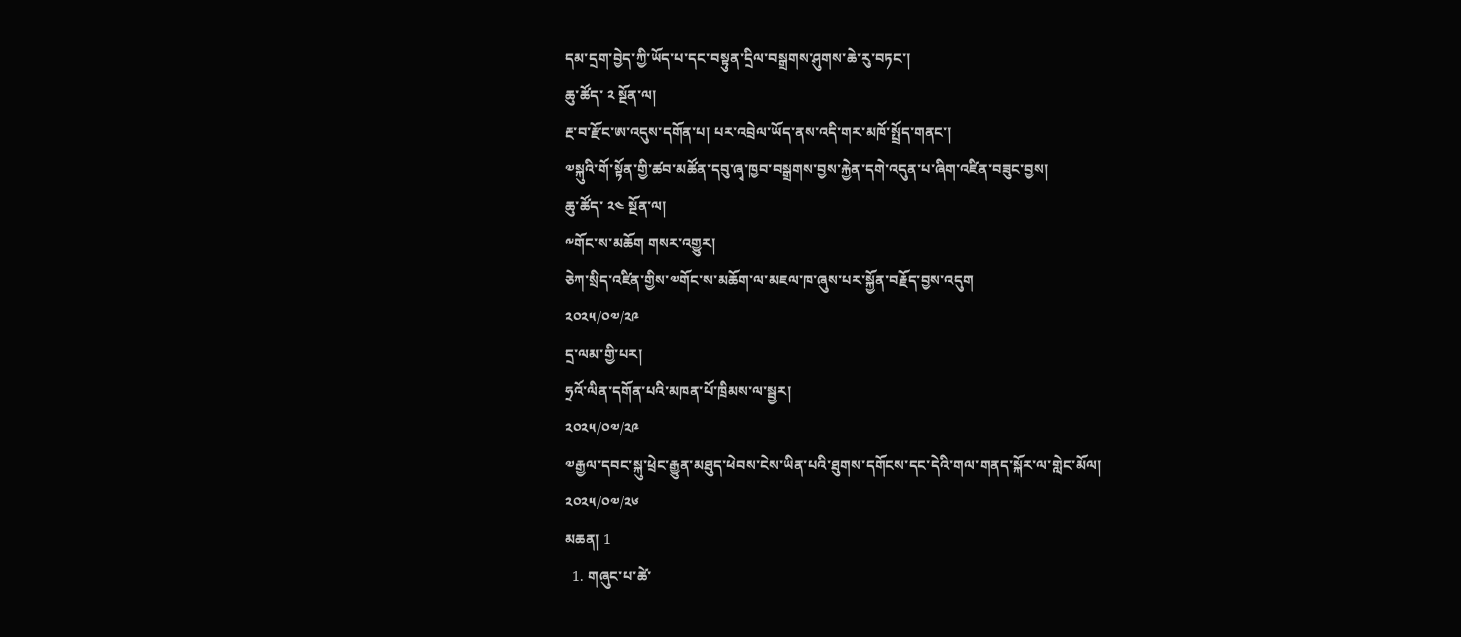དམ་དྲག་བྱེད་ཀྱི་ཡོད་པ་དང་བསྟུན་དྲིལ་བསྒྲགས་ཤུགས་ཆེ་རུ་བཏང་།
ཆུ་ཚོད་ ༢ སྔོན་ལ།
རྔ་བ་རྫོང་ཨ་འདུས་དགོན་པ། པར་འབྲེལ་ཡོད་ནས་འདི་གར་མཁོ་སྤྲོད་གནང་།
༧སྐུའི་གོ་སྟོན་གྱི་ཚབ་མཚོན་དབུ་ཞྭ་ཁྱབ་བསྒྲགས་བྱས་རྐྱེན་དགེ་འདུན་པ་ཞིག་འཛིན་བཟུང་བྱས།
ཆུ་ཚོད་ ༢༤ སྔོན་ལ།
༸གོང་ས་མཆོག གསར་འགྱུར།
ཅེཀ་སྲིད་འཛིན་གྱིས་༧གོང་ས་མཆོག་ལ་མཇལ་ཁ་ཞུས་པར་སྐྱོན་བརྗོད་བྱས་འདུག
༢༠༢༥/༠༧/༢༩
དྲ་ལམ་གྱི་པར།
ཧྲའོ་ལིན་དགོན་པའི་མཁན་པོ་ཁྲིམས་ལ་སྦྱར།
༢༠༢༥/༠༧/༢༩
༧རྒྱལ་དབང་སྐུ་ཕྲེང་རྒྱུན་མཐུད་ཕེབས་ངེས་ཡིན་པའི་ཐུགས་དགོངས་དང་དེའི་གལ་གནད་སྐོར་ལ་གླེང་མོལ།
༢༠༢༥/༠༧/༢༦
མཆན། 1
  1. གཞུང་པ་ཚེ་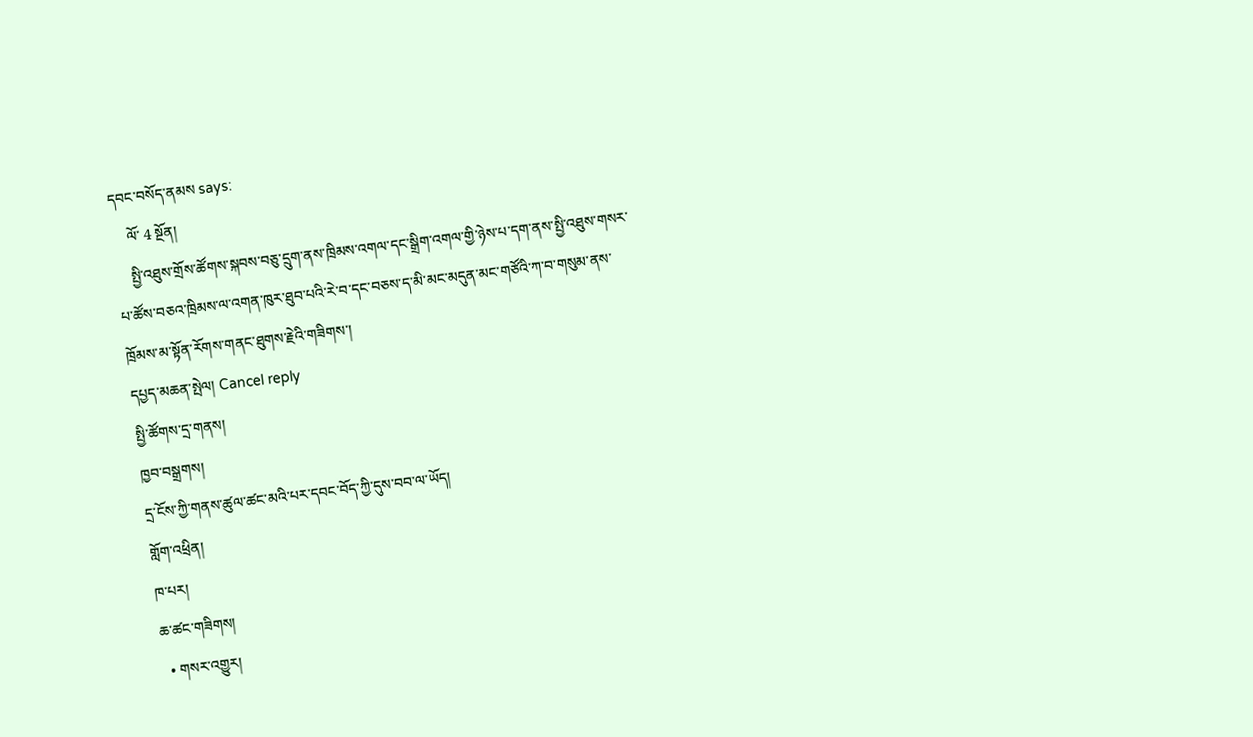དབང་བསོད་ནམས says:
    ལོ་ 4 སྔོན།
    སྤྱི་འཐུས་གྲོས་ཚོགས་སྐབས་བཅུ་དྲུག་ནས་ཁྲིམས་འགལ་དང་སྒྲིག་འགལ་གྱི་ཉེས་པ་དག་ནས་སྤྱི་འཐུས་གསར་པ་ཚོས་བཅའ་ཁྲིམས་ལ་འགན་ཁུར་ཐུབ་པའི་རེ་བ་དང་བཅས་ད་མི་མང་མདུན་མང་གཙོའི་ཀ་བ་གསུམ་ནས་ཁྲོམས་མ་སྟོན་རོགས་གནང་ཐུགས་རྗེའི་གཟིགས་།
དཔྱད་མཆན་སྤེལ། Cancel reply
སྤྱི་ཚོགས་དྲ་གནས།
ཁྱབ་བསྒྲགས།
དྲ་ངོས་ཀྱི་གནས་ཚུལ་ཚང་མའི་པར་དབང་བོད་ཀྱི་དུས་བབ་ལ་ཡོད།
གློག་འཕྲིན།
ཁ་པར།
ཆ་ཚང་གཟིགས།
  • གསར་འགྱུར།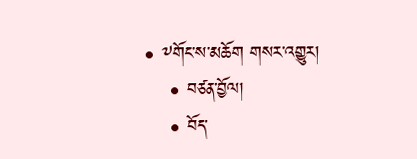• ༸གོང་ས་མཆོག གསར་འགྱུར།
    • བཙན་བྱོལ།
    • བོད་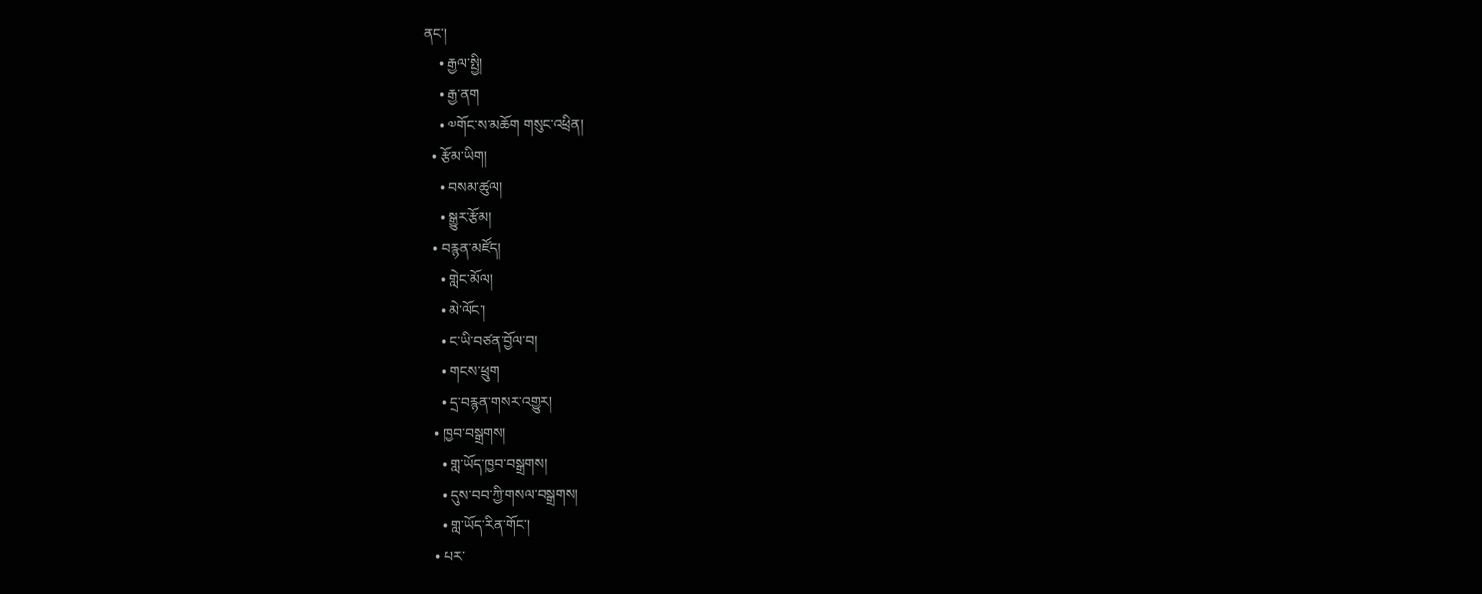ནང་།
    • རྒྱལ་སྤྱི།
    • རྒྱ་ནག
    • ༧གོང་ས་མཆོག གསུང་འཕྲིན།
  • རྩོམ་ཡིག།
    • བསམ་ཚུལ།
    • སྒྱུར་རྩོམ།
  • བརྙན་མཛོད།
    • གླེང་མོལ།
    • མེ་ལོང་།
    • ང་ཡི་བཙན་བྱོལ་བ།
    • གངས་ཕྲུག
    • དྲ་བརྙན་གསར་འགྱུར།
  • ཁྱབ་བསྒྲགས།
    • གླ་ཡོད་ཁྱབ་བསྒྲགས།
    • དུས་བབ་ཀྱི་གསལ་བསྒྲགས།
    • གླ་ཡོད་རིན་གོང་།
  • པར་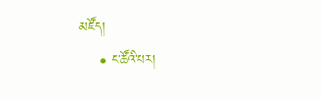མཛོད།
    • ང་ཚོའི་པར།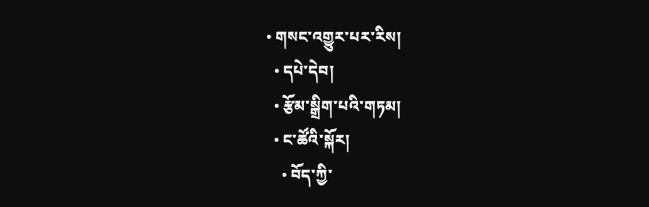• གསང་འགྱུར་པར་རིས།
  • དཔེ་དེབ།
  • རྩོམ་སྒྲིག་པའི་གཏམ།
  • ང་ཚོའི་སྐོར།
    • བོད་ཀྱི་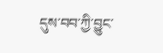དུས་བབ་ཀྱི་བྱུང་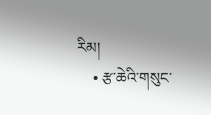རིམ།
    • རྩ་ཆེའི་གསུང་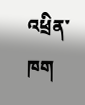འཕྲིན་ཁག